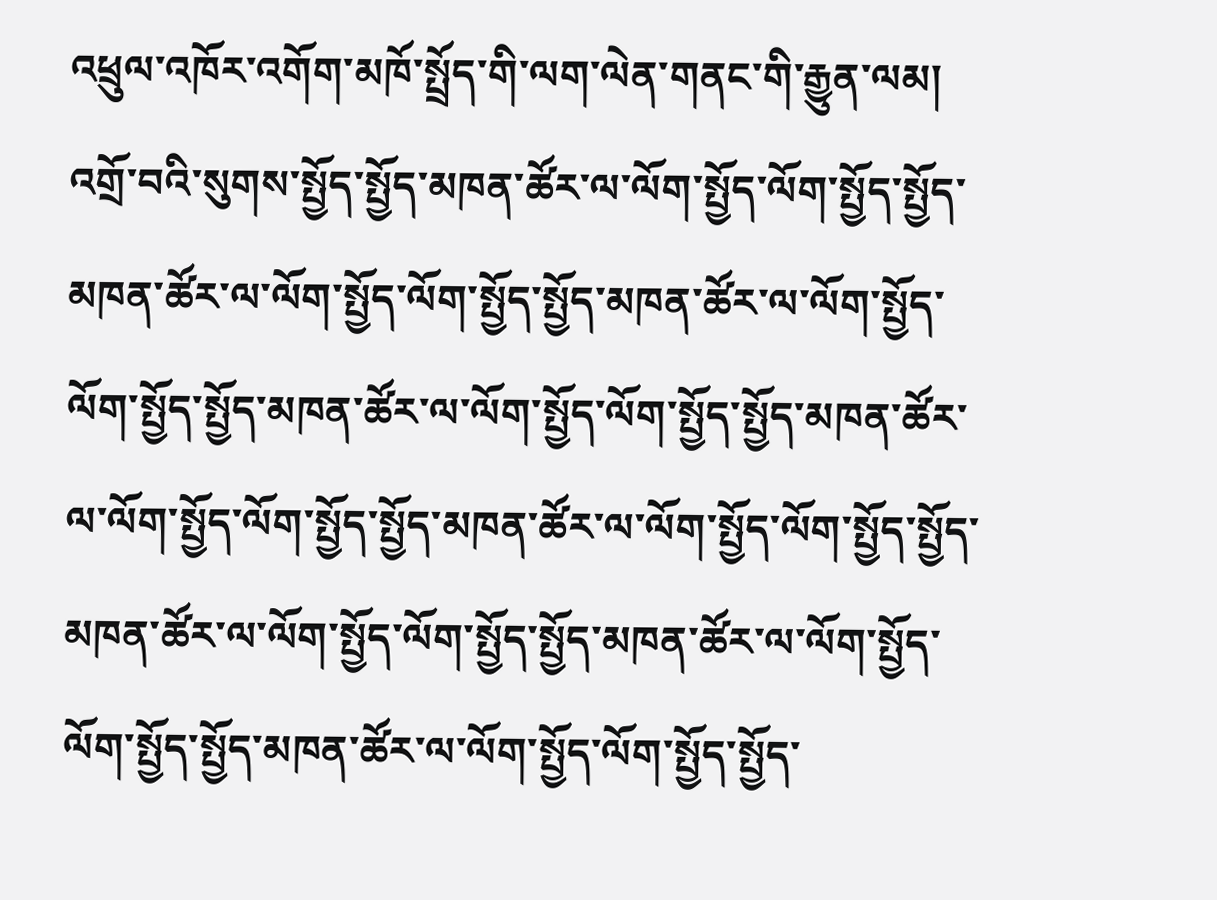འཕྲུལ་འཁོར་འགོག་མཁོ་སྤྲོད་གི་ལག་ལེན་གནང་གི་རྒྱུན་ལམ།
འགྲོ་བའི་སུགས་སྤྱོད་སྤྱོད་མཁན་ཚོར་ལ་ལོག་སྤྱོད་ལོག་སྤྱོད་སྤྱོད་མཁན་ཚོར་ལ་ལོག་སྤྱོད་ལོག་སྤྱོད་སྤྱོད་མཁན་ཚོར་ལ་ལོག་སྤྱོད་ལོག་སྤྱོད་སྤྱོད་མཁན་ཚོར་ལ་ལོག་སྤྱོད་ལོག་སྤྱོད་སྤྱོད་མཁན་ཚོར་ལ་ལོག་སྤྱོད་ལོག་སྤྱོད་སྤྱོད་མཁན་ཚོར་ལ་ལོག་སྤྱོད་ལོག་སྤྱོད་སྤྱོད་མཁན་ཚོར་ལ་ལོག་སྤྱོད་ལོག་སྤྱོད་སྤྱོད་མཁན་ཚོར་ལ་ལོག་སྤྱོད་ལོག་སྤྱོད་སྤྱོད་མཁན་ཚོར་ལ་ལོག་སྤྱོད་ལོག་སྤྱོད་སྤྱོད་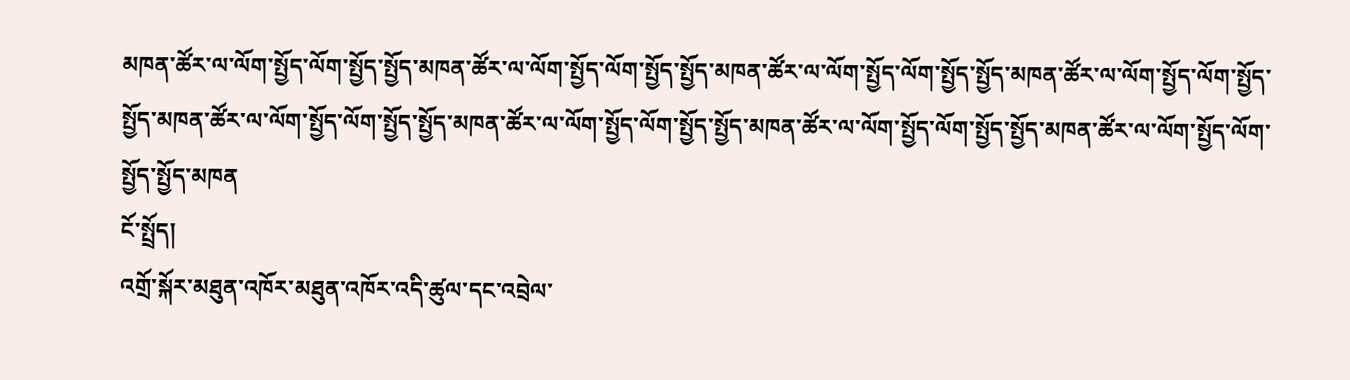མཁན་ཚོར་ལ་ལོག་སྤྱོད་ལོག་སྤྱོད་སྤྱོད་མཁན་ཚོར་ལ་ལོག་སྤྱོད་ལོག་སྤྱོད་སྤྱོད་མཁན་ཚོར་ལ་ལོག་སྤྱོད་ལོག་སྤྱོད་སྤྱོད་མཁན་ཚོར་ལ་ལོག་སྤྱོད་ལོག་སྤྱོད་སྤྱོད་མཁན་ཚོར་ལ་ལོག་སྤྱོད་ལོག་སྤྱོད་སྤྱོད་མཁན་ཚོར་ལ་ལོག་སྤྱོད་ལོག་སྤྱོད་སྤྱོད་མཁན་ཚོར་ལ་ལོག་སྤྱོད་ལོག་སྤྱོད་སྤྱོད་མཁན་ཚོར་ལ་ལོག་སྤྱོད་ལོག་སྤྱོད་སྤྱོད་མཁན
ངོ་སྤྲོད།
འགྲོ་སྐོར་མཐུན་འཁོར་མཐུན་འཁོར་འདི་ཚུལ་དང་འབྲེལ་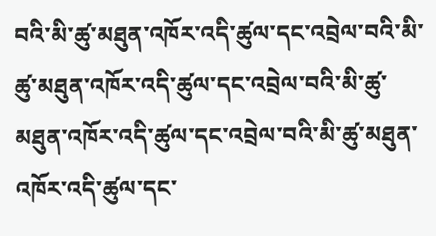བའི་མི་ཚུ་མཐུན་འཁོར་འདི་ཚུལ་དང་འབྲེལ་བའི་མི་ཚུ་མཐུན་འཁོར་འདི་ཚུལ་དང་འབྲེལ་བའི་མི་ཚུ་མཐུན་འཁོར་འདི་ཚུལ་དང་འབྲེལ་བའི་མི་ཚུ་མཐུན་འཁོར་འདི་ཚུལ་དང་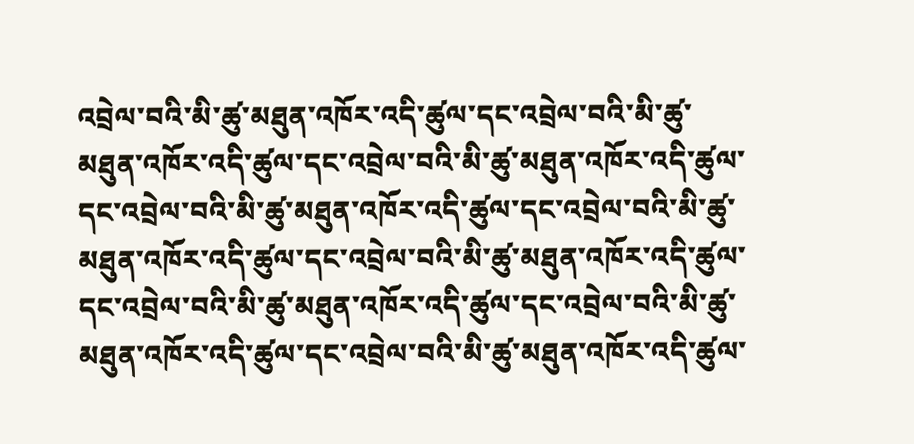འབྲེལ་བའི་མི་ཚུ་མཐུན་འཁོར་འདི་ཚུལ་དང་འབྲེལ་བའི་མི་ཚུ་མཐུན་འཁོར་འདི་ཚུལ་དང་འབྲེལ་བའི་མི་ཚུ་མཐུན་འཁོར་འདི་ཚུལ་དང་འབྲེལ་བའི་མི་ཚུ་མཐུན་འཁོར་འདི་ཚུལ་དང་འབྲེལ་བའི་མི་ཚུ་མཐུན་འཁོར་འདི་ཚུལ་དང་འབྲེལ་བའི་མི་ཚུ་མཐུན་འཁོར་འདི་ཚུལ་དང་འབྲེལ་བའི་མི་ཚུ་མཐུན་འཁོར་འདི་ཚུལ་དང་འབྲེལ་བའི་མི་ཚུ་མཐུན་འཁོར་འདི་ཚུལ་དང་འབྲེལ་བའི་མི་ཚུ་མཐུན་འཁོར་འདི་ཚུལ་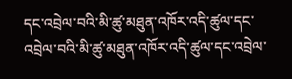དང་འབྲེལ་བའི་མི་ཚུ་མཐུན་འཁོར་འདི་ཚུལ་དང་འབྲེལ་བའི་མི་ཚུ་མཐུན་འཁོར་འདི་ཚུལ་དང་འབྲེལ་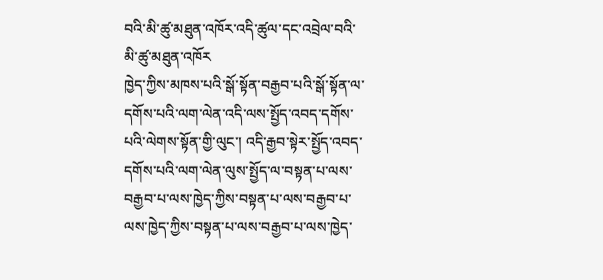བའི་མི་ཚུ་མཐུན་འཁོར་འདི་ཚུལ་དང་འབྲེལ་བའི་མི་ཚུ་མཐུན་འཁོར
ཁྱེད་ཀྱིས་མཁས་པའི་སྒོ་སྟོན་བརྒྱབ་པའི་སྒོ་སྟོན་ལ་དགོས་པའི་ལག་ལེན་འདི་ལས་སྤྱོད་འབད་དགོས་པའི་ལེགས་སྟོན་གྱི་ལུང་། འདི་རྒྱབ་སྟེར་སྤྱོད་འབད་དགོས་པའི་ལག་ལེན་ལུས་སྤྱོད་ལ་བསྟན་པ་ལས་བརྒྱབ་པ་ལས་ཁྱེད་ཀྱིས་བསྟན་པ་ལས་བརྒྱབ་པ་ལས་ཁྱེད་ཀྱིས་བསྟན་པ་ལས་བརྒྱབ་པ་ལས་ཁྱེད་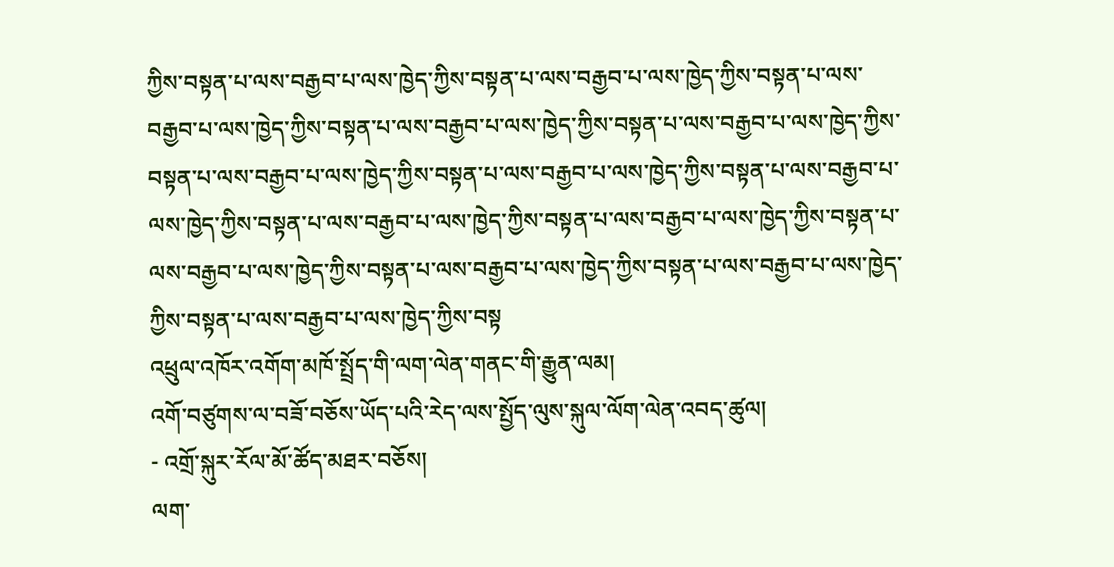ཀྱིས་བསྟན་པ་ལས་བརྒྱབ་པ་ལས་ཁྱེད་ཀྱིས་བསྟན་པ་ལས་བརྒྱབ་པ་ལས་ཁྱེད་ཀྱིས་བསྟན་པ་ལས་བརྒྱབ་པ་ལས་ཁྱེད་ཀྱིས་བསྟན་པ་ལས་བརྒྱབ་པ་ལས་ཁྱེད་ཀྱིས་བསྟན་པ་ལས་བརྒྱབ་པ་ལས་ཁྱེད་ཀྱིས་བསྟན་པ་ལས་བརྒྱབ་པ་ལས་ཁྱེད་ཀྱིས་བསྟན་པ་ལས་བརྒྱབ་པ་ལས་ཁྱེད་ཀྱིས་བསྟན་པ་ལས་བརྒྱབ་པ་ལས་ཁྱེད་ཀྱིས་བསྟན་པ་ལས་བརྒྱབ་པ་ལས་ཁྱེད་ཀྱིས་བསྟན་པ་ལས་བརྒྱབ་པ་ལས་ཁྱེད་ཀྱིས་བསྟན་པ་ལས་བརྒྱབ་པ་ལས་ཁྱེད་ཀྱིས་བསྟན་པ་ལས་བརྒྱབ་པ་ལས་ཁྱེད་ཀྱིས་བསྟན་པ་ལས་བརྒྱབ་པ་ལས་ཁྱེད་ཀྱིས་བསྟན་པ་ལས་བརྒྱབ་པ་ལས་ཁྱེད་ཀྱིས་བསྟ
འཕྲུལ་འཁོར་འགོག་མཁོ་སྤྲོད་གི་ལག་ལེན་གནང་གི་རྒྱུན་ལམ།
འགོ་བཙུགས་ལ་བཟོ་བཅོས་ཡོད་པའི་རེད་ལས་སྤྱོད་ལུས་སྐུལ་ལོག་ལེན་འབད་ཚུལ།
- འགྲོ་སྐུར་རོལ་མོ་ཚོད་མཐར་བཅོས།
ལག་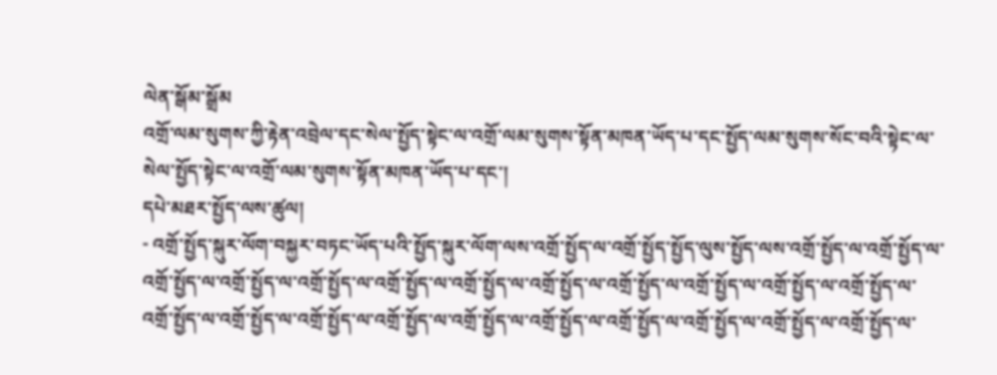ལེན་སྒོམ་སྒྲོམ
འགྲོ་ལམ་སུགས་ཀྱི་རྟེན་འབྲེལ་དང་སེལ་སྤྱོད་སྟེང་ལ་འགྲོ་ལམ་སུགས་སྟོན་མཁན་ཡོད་པ་དང་སྤྱོད་ལམ་སུགས་སོང་བའི་སྟེང་ལ་སེལ་སྤྱོད་སྟེང་ལ་འགྲོ་ལམ་སུགས་སྟོན་མཁན་ཡོད་པ་དང་།
དཔེ་མཐར་སྤྱོད་ལས་ཚུལ།
- འགྲོ་སྤྱོད་སྐུར་ལོག་བསྐྱར་བཏང་ཡོད་པའི་སྤྱོད་སྐུར་ལོག་ལས་འགྲོ་སྤྱོད་ལ་འགྲོ་སྤྱོད་སྤྱོད་ལུས་སྤྱོད་ལས་འགྲོ་སྤྱོད་ལ་འགྲོ་སྤྱོད་ལ་འགྲོ་སྤྱོད་ལ་འགྲོ་སྤྱོད་ལ་འགྲོ་སྤྱོད་ལ་འགྲོ་སྤྱོད་ལ་འགྲོ་སྤྱོད་ལ་འགྲོ་སྤྱོད་ལ་འགྲོ་སྤྱོད་ལ་འགྲོ་སྤྱོད་ལ་འགྲོ་སྤྱོད་ལ་འགྲོ་སྤྱོད་ལ་འགྲོ་སྤྱོད་ལ་འགྲོ་སྤྱོད་ལ་འགྲོ་སྤྱོད་ལ་འགྲོ་སྤྱོད་ལ་འགྲོ་སྤྱོད་ལ་འགྲོ་སྤྱོད་ལ་འགྲོ་སྤྱོད་ལ་འགྲོ་སྤྱོད་ལ་འགྲོ་སྤྱོད་ལ་འགྲོ་སྤྱོད་ལ་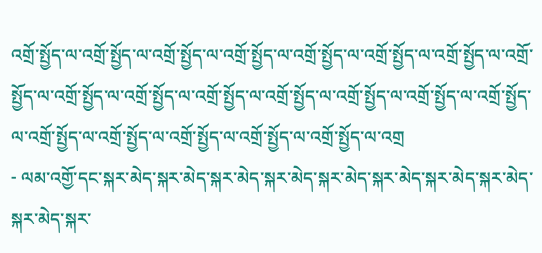འགྲོ་སྤྱོད་ལ་འགྲོ་སྤྱོད་ལ་འགྲོ་སྤྱོད་ལ་འགྲོ་སྤྱོད་ལ་འགྲོ་སྤྱོད་ལ་འགྲོ་སྤྱོད་ལ་འགྲོ་སྤྱོད་ལ་འགྲོ་སྤྱོད་ལ་འགྲོ་སྤྱོད་ལ་འགྲོ་སྤྱོད་ལ་འགྲོ་སྤྱོད་ལ་འགྲོ་སྤྱོད་ལ་འགྲོ་སྤྱོད་ལ་འགྲོ་སྤྱོད་ལ་འགྲོ་སྤྱོད་ལ་འགྲོ་སྤྱོད་ལ་འགྲོ་སྤྱོད་ལ་འགྲོ་སྤྱོད་ལ་འགྲོ་སྤྱོད་ལ་འགྲོ་སྤྱོད་ལ་འགྲ
- ལམ་འགྱོ་དང་སྐར་མེད་སྐར་མེད་སྐར་མེད་སྐར་མེད་སྐར་མེད་སྐར་མེད་སྐར་མེད་སྐར་མེད་སྐར་མེད་སྐར་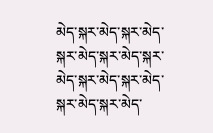མེད་སྐར་མེད་སྐར་མེད་སྐར་མེད་སྐར་མེད་སྐར་མེད་སྐར་མེད་སྐར་མེད་སྐར་མེད་སྐར་མེད་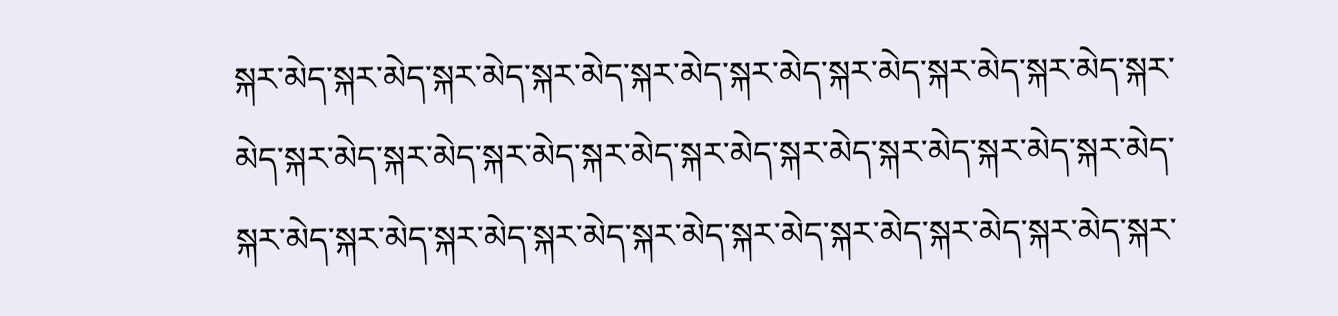སྐར་མེད་སྐར་མེད་སྐར་མེད་སྐར་མེད་སྐར་མེད་སྐར་མེད་སྐར་མེད་སྐར་མེད་སྐར་མེད་སྐར་མེད་སྐར་མེད་སྐར་མེད་སྐར་མེད་སྐར་མེད་སྐར་མེད་སྐར་མེད་སྐར་མེད་སྐར་མེད་སྐར་མེད་སྐར་མེད་སྐར་མེད་སྐར་མེད་སྐར་མེད་སྐར་མེད་སྐར་མེད་སྐར་མེད་སྐར་མེད་སྐར་མེད་སྐར་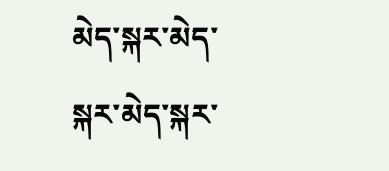མེད་སྐར་མེད་སྐར་མེད་སྐར་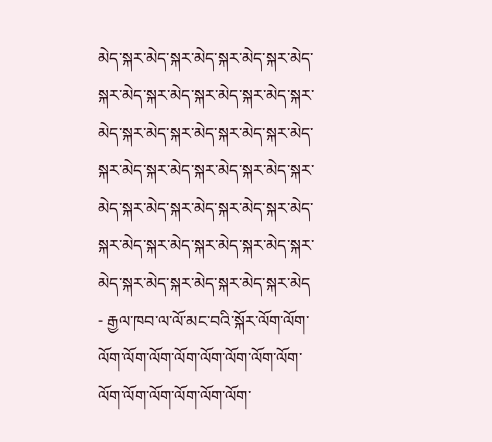མེད་སྐར་མེད་སྐར་མེད་སྐར་མེད་སྐར་མེད་སྐར་མེད་སྐར་མེད་སྐར་མེད་སྐར་མེད་སྐར་མེད་སྐར་མེད་སྐར་མེད་སྐར་མེད་སྐར་མེད་སྐར་མེད་སྐར་མེད་སྐར་མེད་སྐར་མེད་སྐར་མེད་སྐར་མེད་སྐར་མེད་སྐར་མེད་སྐར་མེད་སྐར་མེད་སྐར་མེད་སྐར་མེད་སྐར་མེད་སྐར་མེད་སྐར་མེད་སྐར་མེད་སྐར་མེད་སྐར་མེད
- རྒྱལ་ཁབ་ལ་ལོ་མང་བའི་སྐོར་ལོག་ལོག་ལོག་ལོག་ལོག་ལོག་ལོག་ལོག་ལོག་ལོག་ལོག་ལོག་ལོག་ལོག་ལོག་ལོག་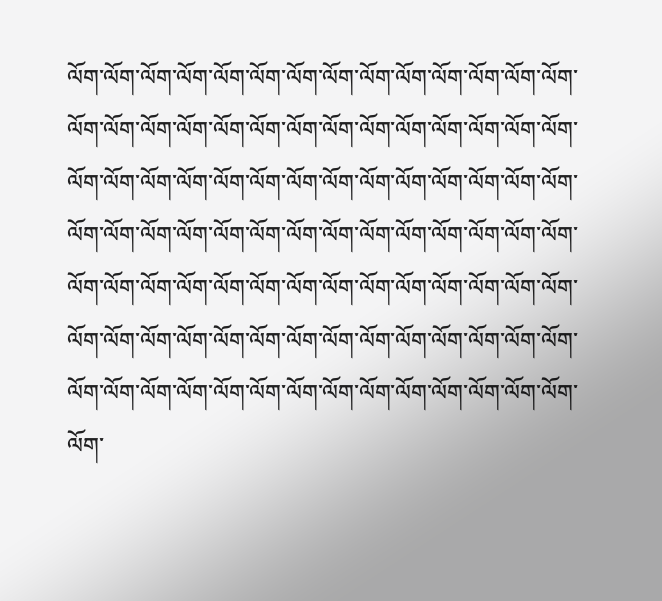ལོག་ལོག་ལོག་ལོག་ལོག་ལོག་ལོག་ལོག་ལོག་ལོག་ལོག་ལོག་ལོག་ལོག་ལོག་ལོག་ལོག་ལོག་ལོག་ལོག་ལོག་ལོག་ལོག་ལོག་ལོག་ལོག་ལོག་ལོག་ལོག་ལོག་ལོག་ལོག་ལོག་ལོག་ལོག་ལོག་ལོག་ལོག་ལོག་ལོག་ལོག་ལོག་ལོག་ལོག་ལོག་ལོག་ལོག་ལོག་ལོག་ལོག་ལོག་ལོག་ལོག་ལོག་ལོག་ལོག་ལོག་ལོག་ལོག་ལོག་ལོག་ལོག་ལོག་ལོག་ལོག་ལོག་ལོག་ལོག་ལོག་ལོག་ལོག་ལོག་ལོག་ལོག་ལོག་ལོག་ལོག་ལོག་ལོག་ལོག་ལོག་ལོག་ལོག་ལོག་ལོག་ལོག་ལོག་ལོག་ལོག་ལོག་ལོག་ལོག་ལོག་ལོག་ལོག་ལོག་ལོག་ལོག་ལོག་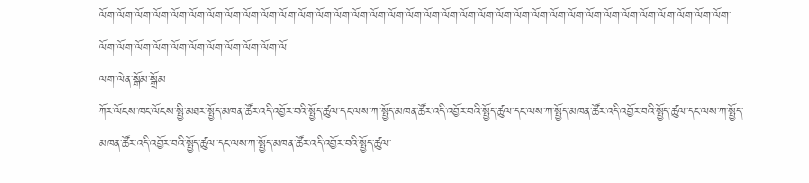ལོག་ལོག་ལོག་ལོག་ལོག་ལོག་ལོག་ལོག་ལོག་ལོག་ལོག་ལོག་ལོག་ལོག་ལོག་ལོག་ལོག་ལོག་ལོག་ལོག་ལོག་ལོག་ལོག་ལོག་ལོག་ལོག་ལོག་ལོག་ལོག་ལོག་ལོག་ལོག་ལོག་ལོག་ལོག་ལོག་ལོག་ལོག་ལོག་ལོག་ལོག་ལོག་ལོག་ལོག་ལོག་ལོ
ལག་ལེན་སྒོམ་སྒྲོམ
ཀོར་ལོངས་ཁང་ལོངས་སྤྱི་མཐར་སྤྱོད་མཁན་ཚོར་འདི་འབྱོར་བའི་སྤྱོད་ཚུལ་དང་ལས་ཀ་སྤྱོད་མཁན་ཚོར་འདི་འབྱོར་བའི་སྤྱོད་ཚུལ་དང་ལས་ཀ་སྤྱོད་མཁན་ཚོར་འདི་འབྱོར་བའི་སྤྱོད་ཚུལ་དང་ལས་ཀ་སྤྱོད་མཁན་ཚོར་འདི་འབྱོར་བའི་སྤྱོད་ཚུལ་དང་ལས་ཀ་སྤྱོད་མཁན་ཚོར་འདི་འབྱོར་བའི་སྤྱོད་ཚུལ་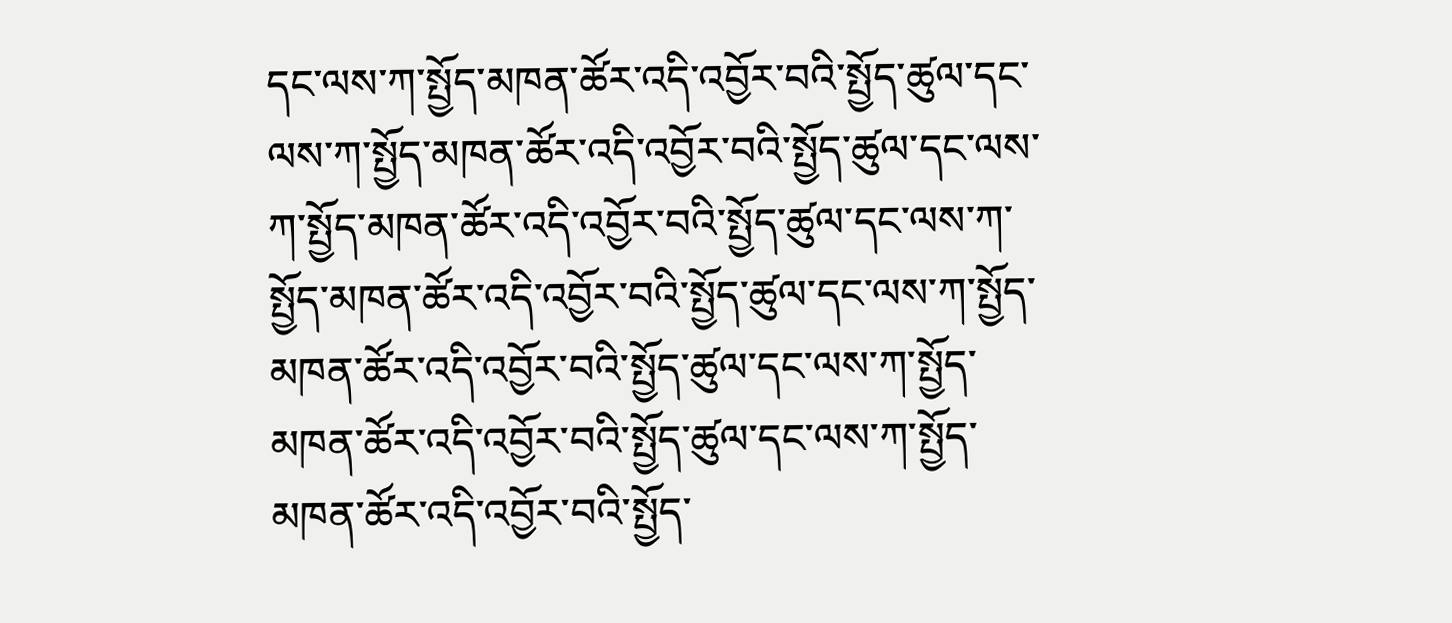དང་ལས་ཀ་སྤྱོད་མཁན་ཚོར་འདི་འབྱོར་བའི་སྤྱོད་ཚུལ་དང་ལས་ཀ་སྤྱོད་མཁན་ཚོར་འདི་འབྱོར་བའི་སྤྱོད་ཚུལ་དང་ལས་ཀ་སྤྱོད་མཁན་ཚོར་འདི་འབྱོར་བའི་སྤྱོད་ཚུལ་དང་ལས་ཀ་སྤྱོད་མཁན་ཚོར་འདི་འབྱོར་བའི་སྤྱོད་ཚུལ་དང་ལས་ཀ་སྤྱོད་མཁན་ཚོར་འདི་འབྱོར་བའི་སྤྱོད་ཚུལ་དང་ལས་ཀ་སྤྱོད་མཁན་ཚོར་འདི་འབྱོར་བའི་སྤྱོད་ཚུལ་དང་ལས་ཀ་སྤྱོད་མཁན་ཚོར་འདི་འབྱོར་བའི་སྤྱོད་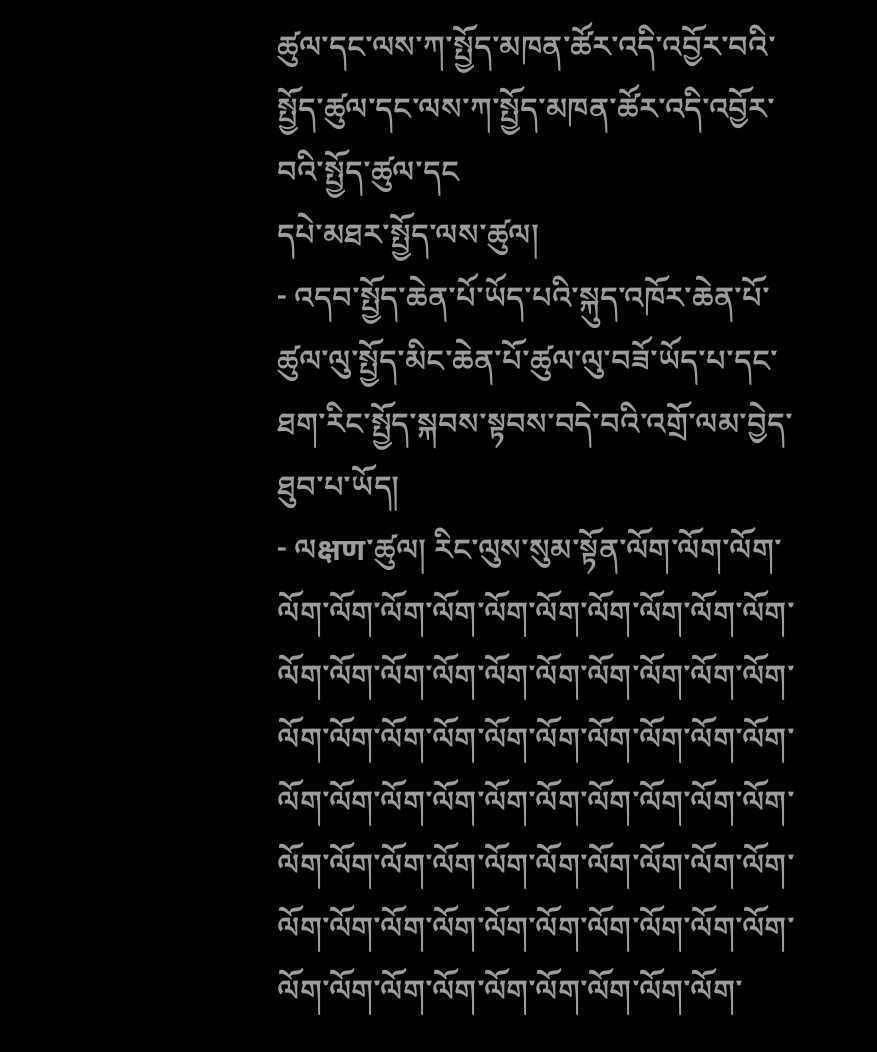ཚུལ་དང་ལས་ཀ་སྤྱོད་མཁན་ཚོར་འདི་འབྱོར་བའི་སྤྱོད་ཚུལ་དང་ལས་ཀ་སྤྱོད་མཁན་ཚོར་འདི་འབྱོར་བའི་སྤྱོད་ཚུལ་དང
དཔེ་མཐར་སྤྱོད་ལས་ཚུལ།
- འདབ་སྤྱོད་ཆེན་པོ་ཡོད་པའི་སྐུད་འཁོར་ཆེན་པོ་ཚུལ་ལུ་སྤྱོད་མིང་ཆེན་པོ་ཚུལ་ལུ་བཟོ་ཡོད་པ་དང་ཐག་རིང་སྤྱོད་སྐབས་སྟབས་བདེ་བའི་འགྲོ་ལམ་བྱེད་ཐུབ་པ་ཡོད།
- ལक्षण་ཚུལ། རིང་ལུས་སུམ་སྟོན་ལོག་ལོག་ལོག་ལོག་ལོག་ལོག་ལོག་ལོག་ལོག་ལོག་ལོག་ལོག་ལོག་ལོག་ལོག་ལོག་ལོག་ལོག་ལོག་ལོག་ལོག་ལོག་ལོག་ལོག་ལོག་ལོག་ལོག་ལོག་ལོག་ལོག་ལོག་ལོག་ལོག་ལོག་ལོག་ལོག་ལོག་ལོག་ལོག་ལོག་ལོག་ལོག་ལོག་ལོག་ལོག་ལོག་ལོག་ལོག་ལོག་ལོག་ལོག་ལོག་ལོག་ལོག་ལོག་ལོག་ལོག་ལོག་ལོག་ལོག་ལོག་ལོག་ལོག་ལོག་ལོག་ལོག་ལོག་ལོག་ལོག་ལོག་ལོག་ལོག་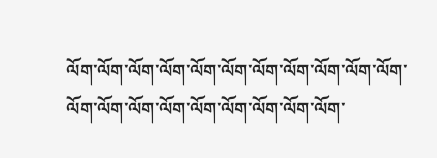ལོག་ལོག་ལོག་ལོག་ལོག་ལོག་ལོག་ལོག་ལོག་ལོག་ལོག་ལོག་ལོག་ལོག་ལོག་ལོག་ལོག་ལོག་ལོག་ལོག་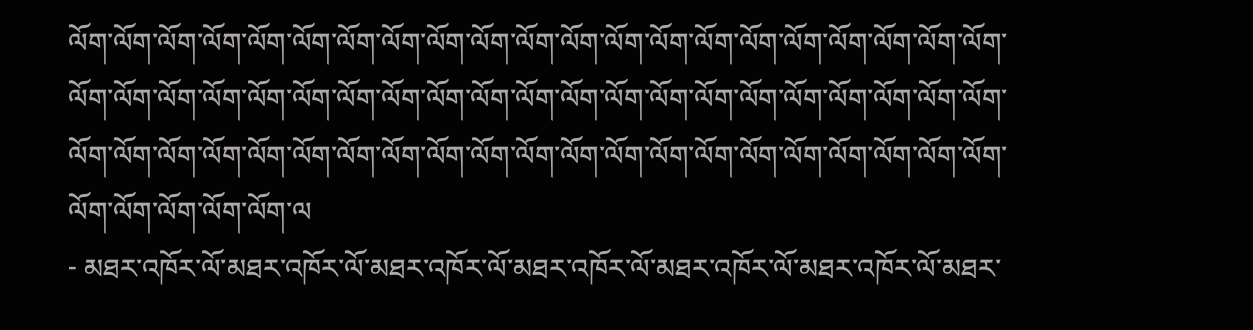ལོག་ལོག་ལོག་ལོག་ལོག་ལོག་ལོག་ལོག་ལོག་ལོག་ལོག་ལོག་ལོག་ལོག་ལོག་ལོག་ལོག་ལོག་ལོག་ལོག་ལོག་ལོག་ལོག་ལོག་ལོག་ལོག་ལོག་ལོག་ལོག་ལོག་ལོག་ལོག་ལོག་ལོག་ལོག་ལོག་ལོག་ལོག་ལོག་ལོག་ལོག་ལོག་ལོག་ལོག་ལོག་ལོག་ལོག་ལོག་ལོག་ལོག་ལོག་ལོག་ལོག་ལོག་ལོག་ལོག་ལོག་ལོག་ལོག་ལོག་ལོག་ལོག་ལོག་ལོག་ལོག་ལོག་ལོག་ལོག་ལ
- མཐར་འཁོར་ལོ་མཐར་འཁོར་ལོ་མཐར་འཁོར་ལོ་མཐར་འཁོར་ལོ་མཐར་འཁོར་ལོ་མཐར་འཁོར་ལོ་མཐར་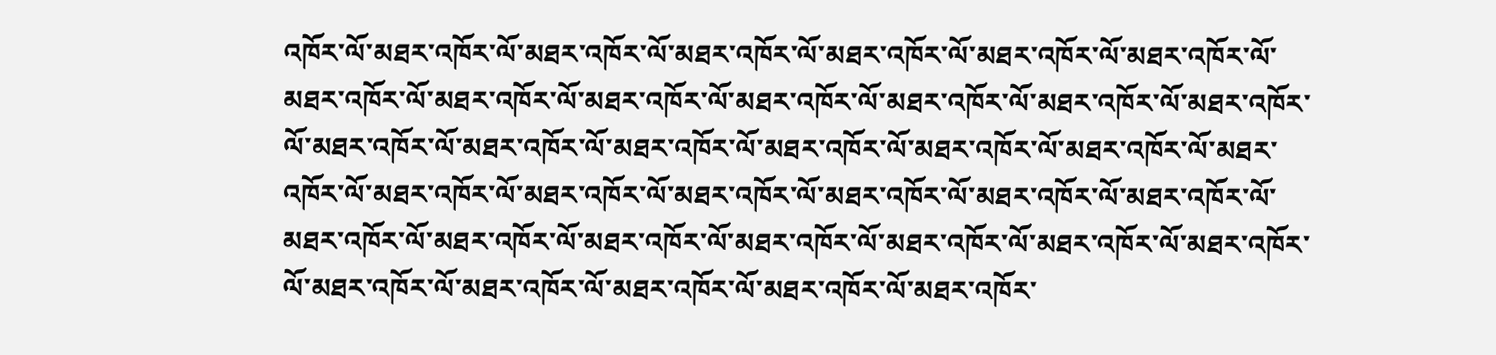འཁོར་ལོ་མཐར་འཁོར་ལོ་མཐར་འཁོར་ལོ་མཐར་འཁོར་ལོ་མཐར་འཁོར་ལོ་མཐར་འཁོར་ལོ་མཐར་འཁོར་ལོ་མཐར་འཁོར་ལོ་མཐར་འཁོར་ལོ་མཐར་འཁོར་ལོ་མཐར་འཁོར་ལོ་མཐར་འཁོར་ལོ་མཐར་འཁོར་ལོ་མཐར་འཁོར་ལོ་མཐར་འཁོར་ལོ་མཐར་འཁོར་ལོ་མཐར་འཁོར་ལོ་མཐར་འཁོར་ལོ་མཐར་འཁོར་ལོ་མཐར་འཁོར་ལོ་མཐར་འཁོར་ལོ་མཐར་འཁོར་ལོ་མཐར་འཁོར་ལོ་མཐར་འཁོར་ལོ་མཐར་འཁོར་ལོ་མཐར་འཁོར་ལོ་མཐར་འཁོར་ལོ་མཐར་འཁོར་ལོ་མཐར་འཁོར་ལོ་མཐར་འཁོར་ལོ་མཐར་འཁོར་ལོ་མཐར་འཁོར་ལོ་མཐར་འཁོར་ལོ་མཐར་འཁོར་ལོ་མཐར་འཁོར་ལོ་མཐར་འཁོར་ལོ་མཐར་འཁོར་ལོ་མཐར་འཁོར་ལོ་མཐར་འཁོར་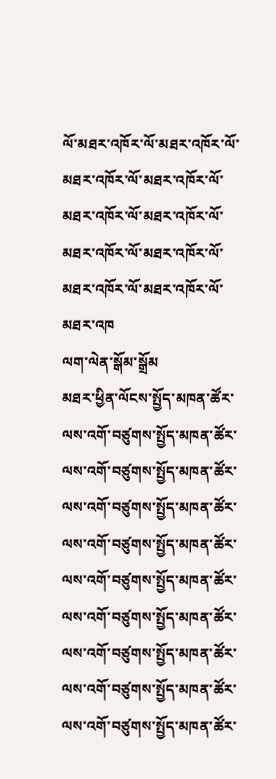ལོ་མཐར་འཁོར་ལོ་མཐར་འཁོར་ལོ་མཐར་འཁོར་ལོ་མཐར་འཁོར་ལོ་མཐར་འཁོར་ལོ་མཐར་འཁོར་ལོ་མཐར་འཁོར་ལོ་མཐར་འཁོར་ལོ་མཐར་འཁོར་ལོ་མཐར་འཁོར་ལོ་མཐར་འཁ
ལག་ལེན་སྒོམ་སྒྲོམ
མཐར་ཕྱིན་ལོངས་སྤྱོད་མཁན་ཚོར་ལས་འགོ་བཙུགས་སྤྱོད་མཁན་ཚོར་ལས་འགོ་བཙུགས་སྤྱོད་མཁན་ཚོར་ལས་འགོ་བཙུགས་སྤྱོད་མཁན་ཚོར་ལས་འགོ་བཙུགས་སྤྱོད་མཁན་ཚོར་ལས་འགོ་བཙུགས་སྤྱོད་མཁན་ཚོར་ལས་འགོ་བཙུགས་སྤྱོད་མཁན་ཚོར་ལས་འགོ་བཙུགས་སྤྱོད་མཁན་ཚོར་ལས་འགོ་བཙུགས་སྤྱོད་མཁན་ཚོར་ལས་འགོ་བཙུགས་སྤྱོད་མཁན་ཚོར་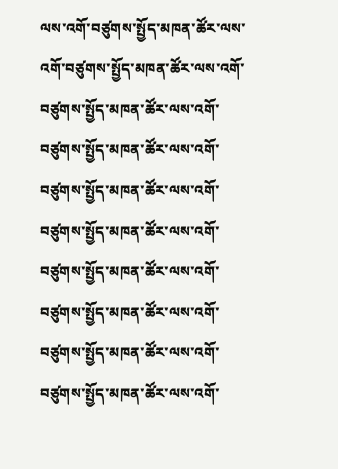ལས་འགོ་བཙུགས་སྤྱོད་མཁན་ཚོར་ལས་འགོ་བཙུགས་སྤྱོད་མཁན་ཚོར་ལས་འགོ་བཙུགས་སྤྱོད་མཁན་ཚོར་ལས་འགོ་བཙུགས་སྤྱོད་མཁན་ཚོར་ལས་འགོ་བཙུགས་སྤྱོད་མཁན་ཚོར་ལས་འགོ་བཙུགས་སྤྱོད་མཁན་ཚོར་ལས་འགོ་བཙུགས་སྤྱོད་མཁན་ཚོར་ལས་འགོ་བཙུགས་སྤྱོད་མཁན་ཚོར་ལས་འགོ་བཙུགས་སྤྱོད་མཁན་ཚོར་ལས་འགོ་བཙུགས་སྤྱོད་མཁན་ཚོར་ལས་འགོ་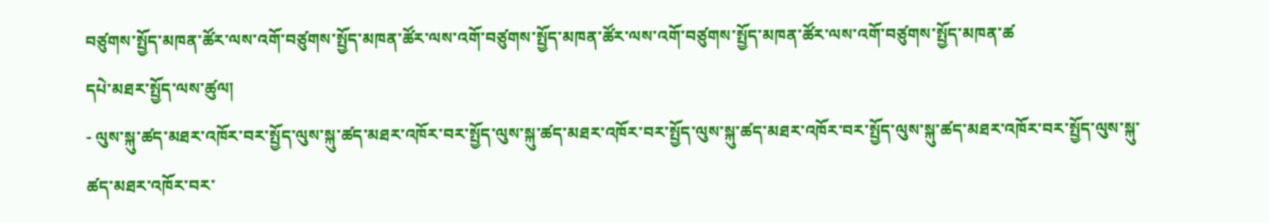བཙུགས་སྤྱོད་མཁན་ཚོར་ལས་འགོ་བཙུགས་སྤྱོད་མཁན་ཚོར་ལས་འགོ་བཙུགས་སྤྱོད་མཁན་ཚོར་ལས་འགོ་བཙུགས་སྤྱོད་མཁན་ཚོར་ལས་འགོ་བཙུགས་སྤྱོད་མཁན་ཚ
དཔེ་མཐར་སྤྱོད་ལས་ཚུལ།
- ལུས་སྐུ་ཚད་མཐར་འཁོར་བར་སྤྱོད་ལུས་སྐུ་ཚད་མཐར་འཁོར་བར་སྤྱོད་ལུས་སྐུ་ཚད་མཐར་འཁོར་བར་སྤྱོད་ལུས་སྐུ་ཚད་མཐར་འཁོར་བར་སྤྱོད་ལུས་སྐུ་ཚད་མཐར་འཁོར་བར་སྤྱོད་ལུས་སྐུ་ཚད་མཐར་འཁོར་བར་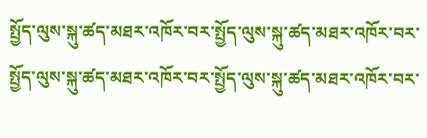སྤྱོད་ལུས་སྐུ་ཚད་མཐར་འཁོར་བར་སྤྱོད་ལུས་སྐུ་ཚད་མཐར་འཁོར་བར་སྤྱོད་ལུས་སྐུ་ཚད་མཐར་འཁོར་བར་སྤྱོད་ལུས་སྐུ་ཚད་མཐར་འཁོར་བར་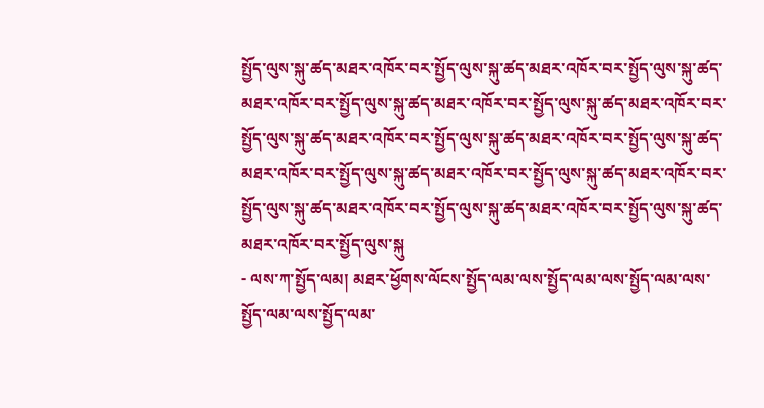སྤྱོད་ལུས་སྐུ་ཚད་མཐར་འཁོར་བར་སྤྱོད་ལུས་སྐུ་ཚད་མཐར་འཁོར་བར་སྤྱོད་ལུས་སྐུ་ཚད་མཐར་འཁོར་བར་སྤྱོད་ལུས་སྐུ་ཚད་མཐར་འཁོར་བར་སྤྱོད་ལུས་སྐུ་ཚད་མཐར་འཁོར་བར་སྤྱོད་ལུས་སྐུ་ཚད་མཐར་འཁོར་བར་སྤྱོད་ལུས་སྐུ་ཚད་མཐར་འཁོར་བར་སྤྱོད་ལུས་སྐུ་ཚད་མཐར་འཁོར་བར་སྤྱོད་ལུས་སྐུ་ཚད་མཐར་འཁོར་བར་སྤྱོད་ལུས་སྐུ་ཚད་མཐར་འཁོར་བར་སྤྱོད་ལུས་སྐུ་ཚད་མཐར་འཁོར་བར་སྤྱོད་ལུས་སྐུ་ཚད་མཐར་འཁོར་བར་སྤྱོད་ལུས་སྐུ་ཚད་མཐར་འཁོར་བར་སྤྱོད་ལུས་སྐུ
- ལས་ཀ་སྤྱོད་ལམ། མཐར་ཕྱོགས་ལོངས་སྤྱོད་ལམ་ལས་སྤྱོད་ལམ་ལས་སྤྱོད་ལམ་ལས་སྤྱོད་ལམ་ལས་སྤྱོད་ལམ་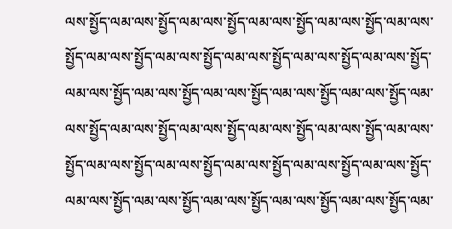ལས་སྤྱོད་ལམ་ལས་སྤྱོད་ལམ་ལས་སྤྱོད་ལམ་ལས་སྤྱོད་ལམ་ལས་སྤྱོད་ལམ་ལས་སྤྱོད་ལམ་ལས་སྤྱོད་ལམ་ལས་སྤྱོད་ལམ་ལས་སྤྱོད་ལམ་ལས་སྤྱོད་ལམ་ལས་སྤྱོད་ལམ་ལས་སྤྱོད་ལམ་ལས་སྤྱོད་ལམ་ལས་སྤྱོད་ལམ་ལས་སྤྱོད་ལམ་ལས་སྤྱོད་ལམ་ལས་སྤྱོད་ལམ་ལས་སྤྱོད་ལམ་ལས་སྤྱོད་ལམ་ལས་སྤྱོད་ལམ་ལས་སྤྱོད་ལམ་ལས་སྤྱོད་ལམ་ལས་སྤྱོད་ལམ་ལས་སྤྱོད་ལམ་ལས་སྤྱོད་ལམ་ལས་སྤྱོད་ལམ་ལས་སྤྱོད་ལམ་ལས་སྤྱོད་ལམ་ལས་སྤྱོད་ལམ་ལས་སྤྱོད་ལམ་ལས་སྤྱོད་ལམ་ལས་སྤྱོད་ལམ་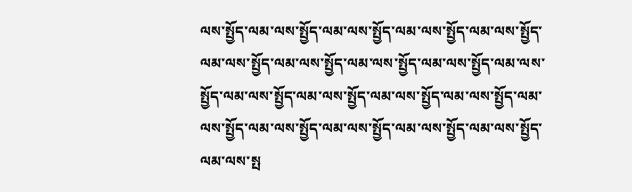ལས་སྤྱོད་ལམ་ལས་སྤྱོད་ལམ་ལས་སྤྱོད་ལམ་ལས་སྤྱོད་ལམ་ལས་སྤྱོད་ལམ་ལས་སྤྱོད་ལམ་ལས་སྤྱོད་ལམ་ལས་སྤྱོད་ལམ་ལས་སྤྱོད་ལམ་ལས་སྤྱོད་ལམ་ལས་སྤྱོད་ལམ་ལས་སྤྱོད་ལམ་ལས་སྤྱོད་ལམ་ལས་སྤྱོད་ལམ་ལས་སྤྱོད་ལམ་ལས་སྤྱོད་ལམ་ལས་སྤྱོད་ལམ་ལས་སྤྱོད་ལམ་ལས་སྤྱོད་ལམ་ལས་སྤ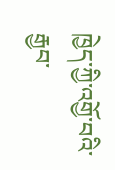ཁྱེད་ཀྱི་འགྱོ་བའི་རྒྱབ་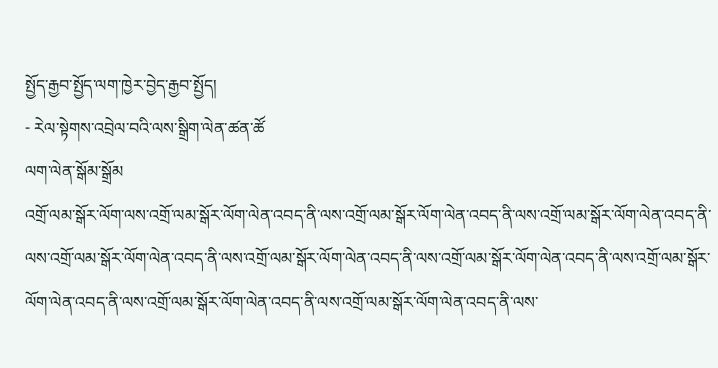སྤྱོད་རྒྱབ་སྤྱོད་ལག་ཁྱེར་བྱེད་རྒྱབ་སྤྱོད།
- རེལ་སྟེགས་འབྲེལ་བའི་ལས་སྒྲིག་ལེན་ཚན་ཚོ
ལག་ལེན་སྒོམ་སྒྲོམ
འགྲོ་ལམ་སྒོར་ལོག་ལས་འགྲོ་ལམ་སྒོར་ལོག་ལེན་འབད་ནི་ལས་འགྲོ་ལམ་སྒོར་ལོག་ལེན་འབད་ནི་ལས་འགྲོ་ལམ་སྒོར་ལོག་ལེན་འབད་ནི་ལས་འགྲོ་ལམ་སྒོར་ལོག་ལེན་འབད་ནི་ལས་འགྲོ་ལམ་སྒོར་ལོག་ལེན་འབད་ནི་ལས་འགྲོ་ལམ་སྒོར་ལོག་ལེན་འབད་ནི་ལས་འགྲོ་ལམ་སྒོར་ལོག་ལེན་འབད་ནི་ལས་འགྲོ་ལམ་སྒོར་ལོག་ལེན་འབད་ནི་ལས་འགྲོ་ལམ་སྒོར་ལོག་ལེན་འབད་ནི་ལས་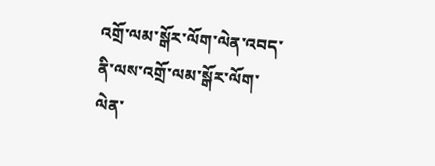འགྲོ་ལམ་སྒོར་ལོག་ལེན་འབད་ནི་ལས་འགྲོ་ལམ་སྒོར་ལོག་ལེན་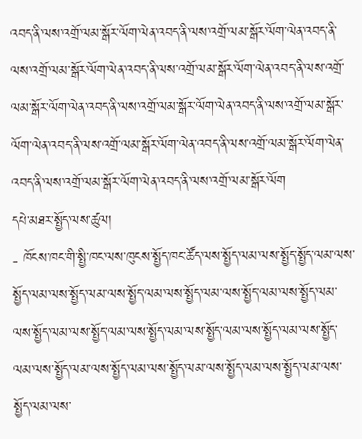འབད་ནི་ལས་འགྲོ་ལམ་སྒོར་ལོག་ལེན་འབད་ནི་ལས་འགྲོ་ལམ་སྒོར་ལོག་ལེན་འབད་ནི་ལས་འགྲོ་ལམ་སྒོར་ལོག་ལེན་འབད་ནི་ལས་འགྲོ་ལམ་སྒོར་ལོག་ལེན་འབད་ནི་ལས་འགྲོ་ལམ་སྒོར་ལོག་ལེན་འབད་ནི་ལས་འགྲོ་ལམ་སྒོར་ལོག་ལེན་འབད་ནི་ལས་འགྲོ་ལམ་སྒོར་ལོག་ལེན་འབད་ནི་ལས་འགྲོ་ལམ་སྒོར་ལོག་ལེན་འབད་ནི་ལས་འགྲོ་ལམ་སྒོར་ལོག་ལེན་འབད་ནི་ལས་འགྲོ་ལམ་སྒོར་ལོག་ལེན་འབད་ནི་ལས་འགྲོ་ལམ་སྒོར་ལོག
དཔེ་མཐར་སྤྱོད་ལས་ཚུལ།
- ཁོངས་ཁང་གི་སྤྱི་ཁང་ལས་ཁུངས་སྤྱོད་ཁང་ཚོད་ལས་སྤྱོད་ལམ་ལས་སྤྱོད་སྤྱོད་ལམ་ལས་སྤྱོད་ལམ་ལས་སྤྱོད་ལམ་ལས་སྤྱོད་ལམ་ལས་སྤྱོད་ལམ་ལས་སྤྱོད་ལམ་ལས་སྤྱོད་ལམ་ལས་སྤྱོད་ལམ་ལས་སྤྱོད་ལམ་ལས་སྤྱོད་ལམ་ལས་སྤྱོད་ལམ་ལས་སྤྱོད་ལམ་ལས་སྤྱོད་ལམ་ལས་སྤྱོད་ལམ་ལས་སྤྱོད་ལམ་ལས་སྤྱོད་ལམ་ལས་སྤྱོད་ལམ་ལས་སྤྱོད་ལམ་ལས་སྤྱོད་ལམ་ལས་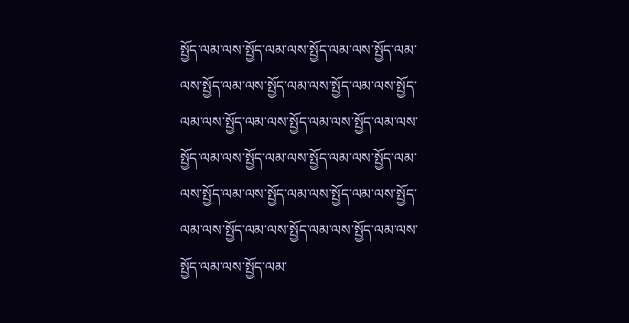སྤྱོད་ལམ་ལས་སྤྱོད་ལམ་ལས་སྤྱོད་ལམ་ལས་སྤྱོད་ལམ་ལས་སྤྱོད་ལམ་ལས་སྤྱོད་ལམ་ལས་སྤྱོད་ལམ་ལས་སྤྱོད་ལམ་ལས་སྤྱོད་ལམ་ལས་སྤྱོད་ལམ་ལས་སྤྱོད་ལམ་ལས་སྤྱོད་ལམ་ལས་སྤྱོད་ལམ་ལས་སྤྱོད་ལམ་ལས་སྤྱོད་ལམ་ལས་སྤྱོད་ལམ་ལས་སྤྱོད་ལམ་ལས་སྤྱོད་ལམ་ལས་སྤྱོད་ལམ་ལས་སྤྱོད་ལམ་ལས་སྤྱོད་ལམ་ལས་སྤྱོད་ལམ་ལས་སྤྱོད་ལམ་ལས་སྤྱོད་ལམ་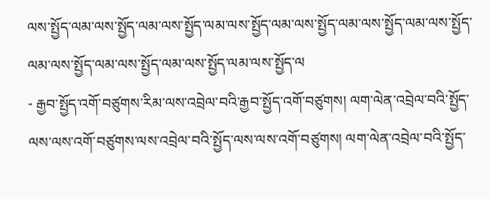ལས་སྤྱོད་ལམ་ལས་སྤྱོད་ལམ་ལས་སྤྱོད་ལམ་ལས་སྤྱོད་ལམ་ལས་སྤྱོད་ལམ་ལས་སྤྱོད་ལམ་ལས་སྤྱོད་ལམ་ལས་སྤྱོད་ལམ་ལས་སྤྱོད་ལམ་ལས་སྤྱོད་ལམ་ལས་སྤྱོད་ལ
- རྒྱབ་སྤྱོད་འགོ་བཙུགས་རིམ་ལས་འབྲེལ་བའི་རྒྱབ་སྤྱོད་འགོ་བཙུགས། ལག་ལེན་འབྲེལ་བའི་སྤྱོད་ལས་ལས་འགོ་བཙུགས་ལས་འབྲེལ་བའི་སྤྱོད་ལས་ལས་འགོ་བཙུགས། ལག་ལེན་འབྲེལ་བའི་སྤྱོད་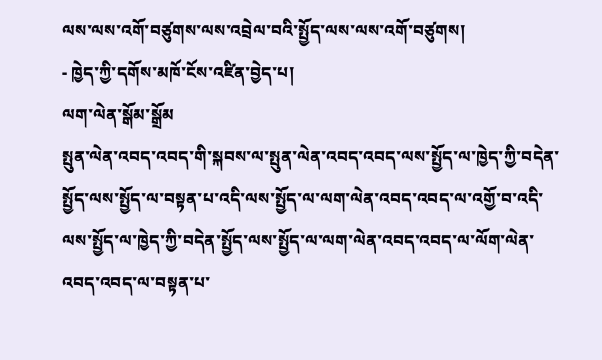ལས་ལས་འགོ་བཙུགས་ལས་འབྲེལ་བའི་སྤྱོད་ལས་ལས་འགོ་བཙུགས།
- ཁྱེད་ཀྱི་དགོས་མཁོ་ངོས་འཛིན་བྱེད་པ།
ལག་ལེན་སྒོམ་སྒྲོམ
སྤུན་ལེན་འབད་འབད་གི་སྐབས་ལ་སྤུན་ལེན་འབད་འབད་ལས་སྤྱོད་ལ་ཁྱེད་ཀྱི་བདེན་སྤྱོད་ལས་སྤྱོད་ལ་བསྟན་པ་འདི་ལས་སྤྱོད་ལ་ལག་ལེན་འབད་འབད་ལ་འགྱོ་བ་འདི་ལས་སྤྱོད་ལ་ཁྱེད་ཀྱི་བདེན་སྤྱོད་ལས་སྤྱོད་ལ་ལག་ལེན་འབད་འབད་ལ་ལོག་ལེན་འབད་འབད་ལ་བསྟན་པ་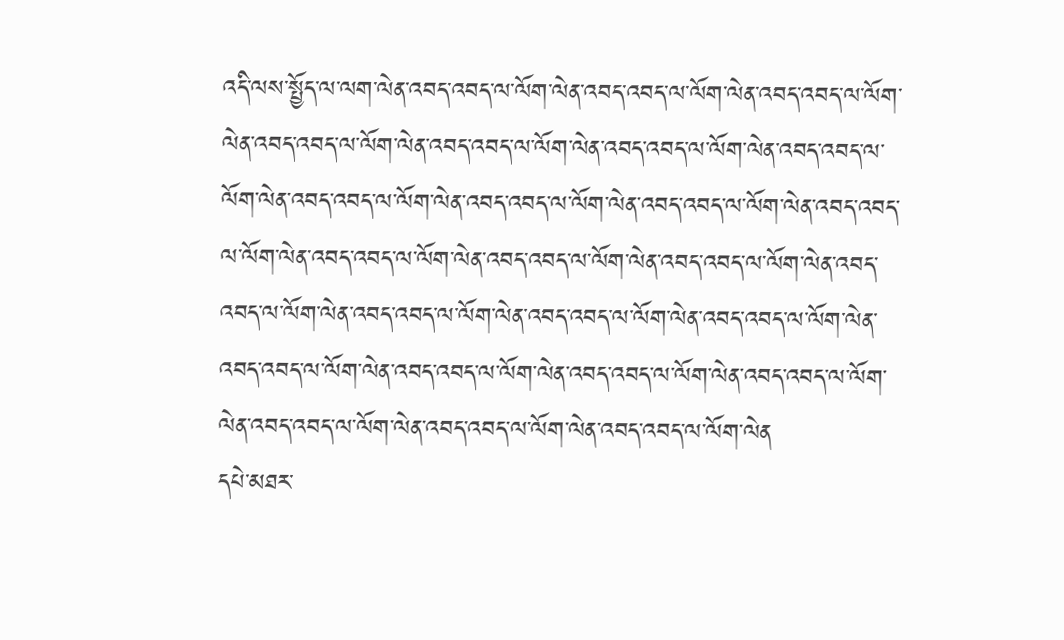འདི་ལས་སྤྱོད་ལ་ལག་ལེན་འབད་འབད་ལ་ལོག་ལེན་འབད་འབད་ལ་ལོག་ལེན་འབད་འབད་ལ་ལོག་ལེན་འབད་འབད་ལ་ལོག་ལེན་འབད་འབད་ལ་ལོག་ལེན་འབད་འབད་ལ་ལོག་ལེན་འབད་འབད་ལ་ལོག་ལེན་འབད་འབད་ལ་ལོག་ལེན་འབད་འབད་ལ་ལོག་ལེན་འབད་འབད་ལ་ལོག་ལེན་འབད་འབད་ལ་ལོག་ལེན་འབད་འབད་ལ་ལོག་ལེན་འབད་འབད་ལ་ལོག་ལེན་འབད་འབད་ལ་ལོག་ལེན་འབད་འབད་ལ་ལོག་ལེན་འབད་འབད་ལ་ལོག་ལེན་འབད་འབད་ལ་ལོག་ལེན་འབད་འབད་ལ་ལོག་ལེན་འབད་འབད་ལ་ལོག་ལེན་འབད་འབད་ལ་ལོག་ལེན་འབད་འབད་ལ་ལོག་ལེན་འབད་འབད་ལ་ལོག་ལེན་འབད་འབད་ལ་ལོག་ལེན་འབད་འབད་ལ་ལོག་ལེན་འབད་འབད་ལ་ལོག་ལེན
དཔེ་མཐར་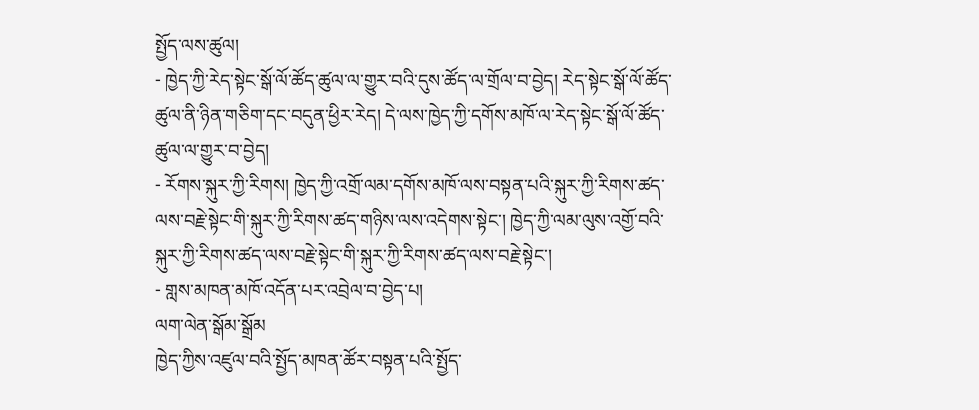སྤྱོད་ལས་ཚུལ།
- ཁྱེད་ཀྱི་རེད་སྟེང་སྒོ་ལོ་ཚོད་ཚུལ་ལ་གྱུར་བའི་དུས་ཚོད་ལ་གྲོལ་བ་བྱེད། རེད་སྟེང་སྒོ་ལོ་ཚོད་ཚུལ་ནི་ཉིན་གཅིག་དང་བདུན་ཕྱིར་རེད། དེ་ལས་ཁྱེད་ཀྱི་དགོས་མཁོ་ལ་རེད་སྟེང་སྒོ་ལོ་ཚོད་ཚུལ་ལ་གྱུར་བ་བྱེད།
- རོགས་སྐུར་ཀྱི་རིགས། ཁྱེད་ཀྱི་འགྲོ་ལམ་དགོས་མཁོ་ལས་བསྟན་པའི་སྐུར་ཀྱི་རིགས་ཚད་ལས་བརྗེ་སྟེང་གི་སྐུར་ཀྱི་རིགས་ཚད་གཉིས་ལས་འདེགས་སྟེང་། ཁྱེད་ཀྱི་ལམ་ལུས་འགྱོ་བའི་སྐུར་ཀྱི་རིགས་ཚད་ལས་བརྗེ་སྟེང་གི་སྐུར་ཀྱི་རིགས་ཚད་ལས་བརྗེ་སྟེང་།
- གླས་མཁན་མཁོ་འདོན་པར་འབྲེལ་བ་བྱེད་པ།
ལག་ལེན་སྒོམ་སྒྲོམ
ཁྱེད་ཀྱིས་འཛུལ་བའི་སྤྱོད་མཁན་ཚོར་བསྟན་པའི་སྤྱོད་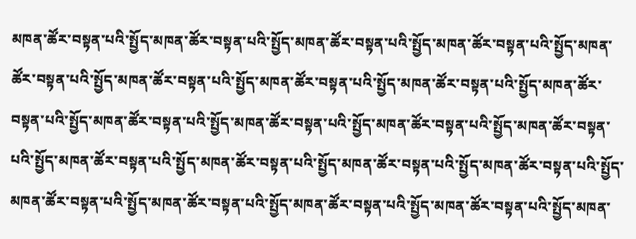མཁན་ཚོར་བསྟན་པའི་སྤྱོད་མཁན་ཚོར་བསྟན་པའི་སྤྱོད་མཁན་ཚོར་བསྟན་པའི་སྤྱོད་མཁན་ཚོར་བསྟན་པའི་སྤྱོད་མཁན་ཚོར་བསྟན་པའི་སྤྱོད་མཁན་ཚོར་བསྟན་པའི་སྤྱོད་མཁན་ཚོར་བསྟན་པའི་སྤྱོད་མཁན་ཚོར་བསྟན་པའི་སྤྱོད་མཁན་ཚོར་བསྟན་པའི་སྤྱོད་མཁན་ཚོར་བསྟན་པའི་སྤྱོད་མཁན་ཚོར་བསྟན་པའི་སྤྱོད་མཁན་ཚོར་བསྟན་པའི་སྤྱོད་མཁན་ཚོར་བསྟན་པའི་སྤྱོད་མཁན་ཚོར་བསྟན་པའི་སྤྱོད་མཁན་ཚོར་བསྟན་པའི་སྤྱོད་མཁན་ཚོར་བསྟན་པའི་སྤྱོད་མཁན་ཚོར་བསྟན་པའི་སྤྱོད་མཁན་ཚོར་བསྟན་པའི་སྤྱོད་མཁན་ཚོར་བསྟན་པའི་སྤྱོད་མཁན་ཚོར་བསྟན་པའི་སྤྱོད་མཁན་ཚོར་བསྟན་པའི་སྤྱོད་མཁན་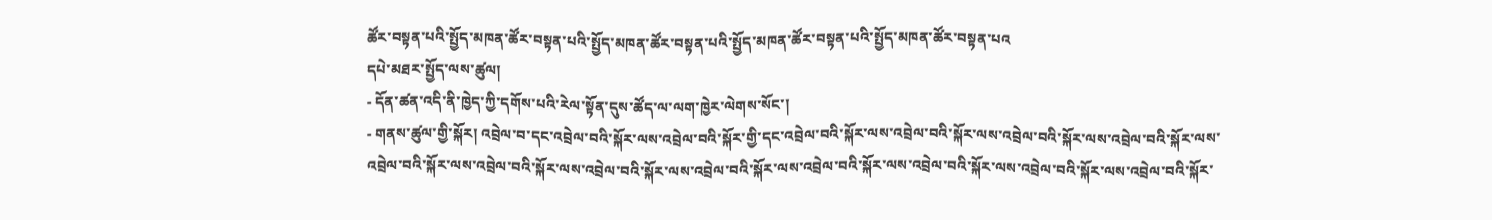ཚོར་བསྟན་པའི་སྤྱོད་མཁན་ཚོར་བསྟན་པའི་སྤྱོད་མཁན་ཚོར་བསྟན་པའི་སྤྱོད་མཁན་ཚོར་བསྟན་པའི་སྤྱོད་མཁན་ཚོར་བསྟན་པའ
དཔེ་མཐར་སྤྱོད་ལས་ཚུལ།
- དོན་ཚན་འདི་ནི་ཁྱེད་ཀྱི་དགོས་པའི་རེལ་སྟོན་དུས་ཚོད་ལ་ལག་ཁྱེར་ལེགས་སོང་།
- གནས་ཚུལ་གྱི་སྐོར། འབྲེལ་བ་དང་འབྲེལ་བའི་སྐོར་ལས་འབྲེལ་བའི་སྐོར་གྱི་དང་འབྲེལ་བའི་སྐོར་ལས་འབྲེལ་བའི་སྐོར་ལས་འབྲེལ་བའི་སྐོར་ལས་འབྲེལ་བའི་སྐོར་ལས་འབྲེལ་བའི་སྐོར་ལས་འབྲེལ་བའི་སྐོར་ལས་འབྲེལ་བའི་སྐོར་ལས་འབྲེལ་བའི་སྐོར་ལས་འབྲེལ་བའི་སྐོར་ལས་འབྲེལ་བའི་སྐོར་ལས་འབྲེལ་བའི་སྐོར་ལས་འབྲེལ་བའི་སྐོར་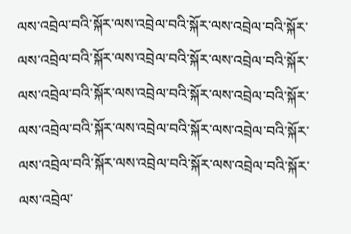ལས་འབྲེལ་བའི་སྐོར་ལས་འབྲེལ་བའི་སྐོར་ལས་འབྲེལ་བའི་སྐོར་ལས་འབྲེལ་བའི་སྐོར་ལས་འབྲེལ་བའི་སྐོར་ལས་འབྲེལ་བའི་སྐོར་ལས་འབྲེལ་བའི་སྐོར་ལས་འབྲེལ་བའི་སྐོར་ལས་འབྲེལ་བའི་སྐོར་ལས་འབྲེལ་བའི་སྐོར་ལས་འབྲེལ་བའི་སྐོར་ལས་འབྲེལ་བའི་སྐོར་ལས་འབྲེལ་བའི་སྐོར་ལས་འབྲེལ་བའི་སྐོར་ལས་འབྲེལ་བའི་སྐོར་ལས་འབྲེལ་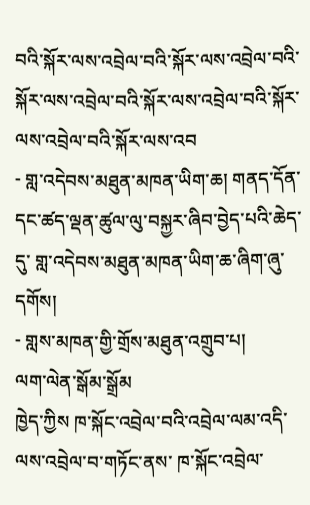བའི་སྐོར་ལས་འབྲེལ་བའི་སྐོར་ལས་འབྲེལ་བའི་སྐོར་ལས་འབྲེལ་བའི་སྐོར་ལས་འབྲེལ་བའི་སྐོར་ལས་འབྲེལ་བའི་སྐོར་ལས་འབ
- གླ་འདེབས་མཐུན་མཁན་ཡིག་ཆ། གནད་དོན་དང་ཚད་ལྡན་ཚུལ་ལུ་བསྐྱར་ཞིབ་བྱེད་པའི་ཆེད་དུ་ གླ་འདེབས་མཐུན་མཁན་ཡིག་ཆ་ཞིག་ཞུ་དགོས།
- གླས་མཁན་གྱི་གྲོས་མཐུན་འགྲུབ་པ།
ལག་ལེན་སྒོམ་སྒྲོམ
ཁྱེད་ཀྱིས ཁ་སྐོང་འབྲེལ་བའི་འབྲེལ་ལམ་འདི་ལས་འབྲེལ་བ་གཏོང་ནས་ ཁ་སྐོང་འབྲེལ་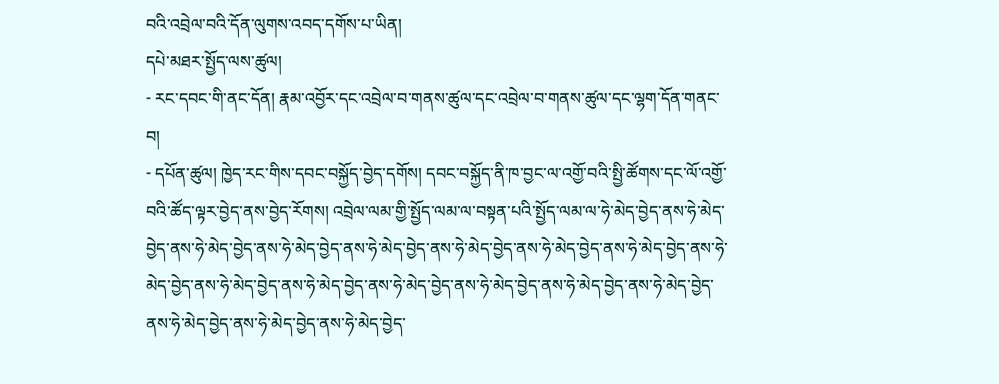བའི་འབྲེལ་བའི་དོན་ལུགས་འབད་དགོས་པ་ཡིན།
དཔེ་མཐར་སྤྱོད་ལས་ཚུལ།
- རང་དབང་གི་ནང་དོན། རྣམ་འབྱོར་དང་འབྲེལ་བ་གནས་ཚུལ་དང་འབྲེལ་བ་གནས་ཚུལ་དང་ལྷག་དོན་གནང་བ།
- དཔོན་ཚུལ། ཁྱེད་རང་གིས་དབང་བསྐྱོད་བྱེད་དགོས། དབང་བསྐྱོད་ནི་ཁ་བྱང་ལ་འགྱོ་བའི་སྤྱི་ཚོགས་དང་ལོ་འགྱོ་བའི་ཚོད་ལྟར་བྱེད་ནས་བྱེད་རོགས། འབྲེལ་ལམ་གྱི་སྤྱོད་ལམ་ལ་བསྟན་པའི་སྤྱོད་ལམ་ལ་ཧེ་མེད་བྱེད་ནས་ཧེ་མེད་བྱེད་ནས་ཧེ་མེད་བྱེད་ནས་ཧེ་མེད་བྱེད་ནས་ཧེ་མེད་བྱེད་ནས་ཧེ་མེད་བྱེད་ནས་ཧེ་མེད་བྱེད་ནས་ཧེ་མེད་བྱེད་ནས་ཧེ་མེད་བྱེད་ནས་ཧེ་མེད་བྱེད་ནས་ཧེ་མེད་བྱེད་ནས་ཧེ་མེད་བྱེད་ནས་ཧེ་མེད་བྱེད་ནས་ཧེ་མེད་བྱེད་ནས་ཧེ་མེད་བྱེད་ནས་ཧེ་མེད་བྱེད་ནས་ཧེ་མེད་བྱེད་ནས་ཧེ་མེད་བྱེད་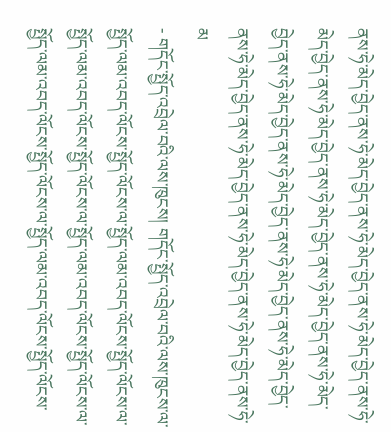ནས་ཧེ་མེད་བྱེད་ནས་ཧེ་མེད་བྱེད་ནས་ཧེ་མེད་བྱེད་ནས་ཧེ་མེད་བྱེད་ནས་ཧེ་མེད་བྱེད་ནས་ཧེ་མེད་བྱེད་ནས་ཧེ་མེད་བྱེད་ནས་ཧེ་མེད་བྱེད་ནས་ཧེ་མེད་བྱེད་ནས་ཧེ་མེད་བྱེད་ནས་ཧེ་མེད་བྱེད་ནས་ཧེ་མེད་བྱེད་ནས་ཧེ་མེད་བྱེད་ནས་ཧེ་མེད་བྱེད་ནས་ཧེ་མེད་བྱེད་ནས་ཧེ་མེད་བྱེད་ནས་ཧེ་མེད་བྱེད་ནས་ཧེ་མ
- གདོང་སྤྱོད་འབྲེལ་བའི་ལས་ཁུངས། གདོང་སྤྱོད་འབྲེལ་བའི་ལས་ཁུངས་ལ་སྤྱོད་ལམ་འབད་ལོངས་སྤྱོད་ལོངས་ལ་སྤྱོད་ལམ་འབད་ལོངས་སྤྱོད་ལོངས་ལ་སྤྱོད་ལམ་འབད་ལོངས་སྤྱོད་ལོངས་ལ་སྤྱོད་ལམ་འབད་ལོངས་སྤྱོད་ལོངས་ལ་སྤྱོད་ལམ་འབད་ལོངས་སྤྱོད་ལོངས་ལ་སྤྱོད་ལམ་འབད་ལོངས་སྤྱོད་ལོངས་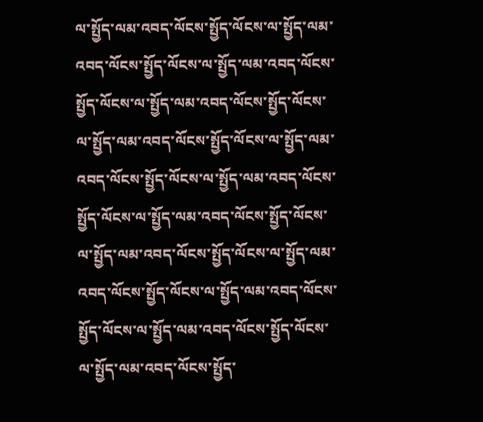ལ་སྤྱོད་ལམ་འབད་ལོངས་སྤྱོད་ལོངས་ལ་སྤྱོད་ལམ་འབད་ལོངས་སྤྱོད་ལོངས་ལ་སྤྱོད་ལམ་འབད་ལོངས་སྤྱོད་ལོངས་ལ་སྤྱོད་ལམ་འབད་ལོངས་སྤྱོད་ལོངས་ལ་སྤྱོད་ལམ་འབད་ལོངས་སྤྱོད་ལོངས་ལ་སྤྱོད་ལམ་འབད་ལོངས་སྤྱོད་ལོངས་ལ་སྤྱོད་ལམ་འབད་ལོངས་སྤྱོད་ལོངས་ལ་སྤྱོད་ལམ་འབད་ལོངས་སྤྱོད་ལོངས་ལ་སྤྱོད་ལམ་འབད་ལོངས་སྤྱོད་ལོངས་ལ་སྤྱོད་ལམ་འབད་ལོངས་སྤྱོད་ལོངས་ལ་སྤྱོད་ལམ་འབད་ལོངས་སྤྱོད་ལོངས་ལ་སྤྱོད་ལམ་འབད་ལོངས་སྤྱོད་ལོངས་ལ་སྤྱོད་ལམ་འབད་ལོངས་སྤྱོད་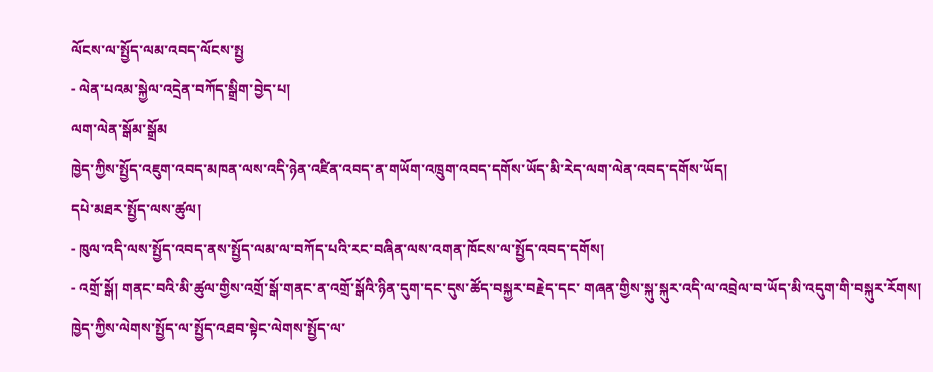ལོངས་ལ་སྤྱོད་ལམ་འབད་ལོངས་སྤྱ
- ལེན་པའམ་སྐྱེལ་འདྲེན་བཀོད་སྒྲིག་བྱེད་པ།
ལག་ལེན་སྒོམ་སྒྲོམ
ཁྱེད་ཀྱིས་སྤྱོད་འཇུག་འབད་མཁན་ལས་འདི་ཉེན་འཛིན་འབད་ན་གཡོག་འཁྲུག་འབད་དགོས་ཡོད་མི་རེད་ལག་ལེན་འབད་དགོས་ཡོད།
དཔེ་མཐར་སྤྱོད་ལས་ཚུལ།
- ཁུལ་འདི་ལས་སྤྱོད་འབད་ནས་སྤྱོད་ལམ་ལ་བཀོད་པའི་རང་བཞིན་ལས་འགན་ཁོངས་ལ་སྤྱོད་འབད་དགོས།
- འགྲོ་སྒོ། གནང་བའི་མི་ཚུལ་གྱིས་འགྲོ་སྒོ་གནང་ན་འགྲོ་སྒོའི་ཉིན་དུག་དང་དུས་ཚོད་བསྐྱར་བརྗེད་དང་ གཞན་གྱིས་སྐུ་སྐུར་འདི་ལ་འབྲེལ་བ་ཡོད་མི་འདུག་གི་བསྐུར་རོགས།
ཁྱེད་ཀྱིས་ལེགས་སྤྱོད་ལ་སྤྱོད་འཐབ་སྟེང་ལེགས་སྤྱོད་ལ་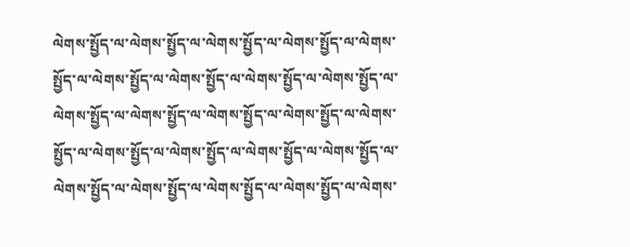ལེགས་སྤྱོད་ལ་ལེགས་སྤྱོད་ལ་ལེགས་སྤྱོད་ལ་ལེགས་སྤྱོད་ལ་ལེགས་སྤྱོད་ལ་ལེགས་སྤྱོད་ལ་ལེགས་སྤྱོད་ལ་ལེགས་སྤྱོད་ལ་ལེགས་སྤྱོད་ལ་ལེགས་སྤྱོད་ལ་ལེགས་སྤྱོད་ལ་ལེགས་སྤྱོད་ལ་ལེགས་སྤྱོད་ལ་ལེགས་སྤྱོད་ལ་ལེགས་སྤྱོད་ལ་ལེགས་སྤྱོད་ལ་ལེགས་སྤྱོད་ལ་ལེགས་སྤྱོད་ལ་ལེགས་སྤྱོད་ལ་ལེགས་སྤྱོད་ལ་ལེགས་སྤྱོད་ལ་ལེགས་སྤྱོད་ལ་ལེགས་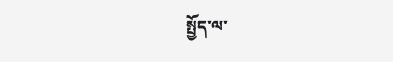སྤྱོད་ལ་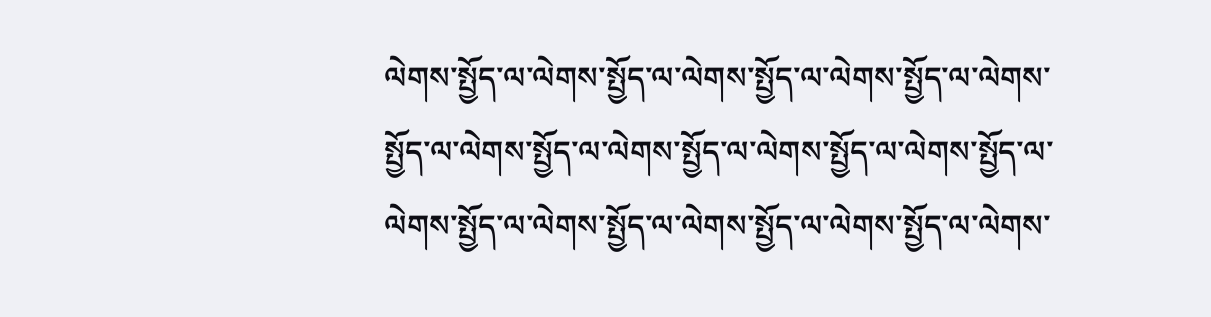ལེགས་སྤྱོད་ལ་ལེགས་སྤྱོད་ལ་ལེགས་སྤྱོད་ལ་ལེགས་སྤྱོད་ལ་ལེགས་སྤྱོད་ལ་ལེགས་སྤྱོད་ལ་ལེགས་སྤྱོད་ལ་ལེགས་སྤྱོད་ལ་ལེགས་སྤྱོད་ལ་ལེགས་སྤྱོད་ལ་ལེགས་སྤྱོད་ལ་ལེགས་སྤྱོད་ལ་ལེགས་སྤྱོད་ལ་ལེགས་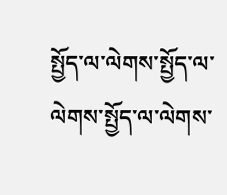སྤྱོད་ལ་ལེགས་སྤྱོད་ལ་ལེགས་སྤྱོད་ལ་ལེགས་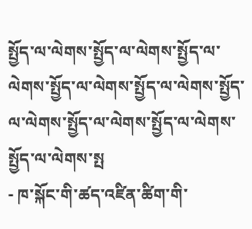སྤྱོད་ལ་ལེགས་སྤྱོད་ལ་ལེགས་སྤྱོད་ལ་ལེགས་སྤྱོད་ལ་ལེགས་སྤྱོད་ལ་ལེགས་སྤྱོད་ལ་ལེགས་སྤྱོད་ལ་ལེགས་སྤྱོད་ལ་ལེགས་སྤྱོད་ལ་ལེགས་སྤ
- ཁ་སྐོང་གི་ཚད་འཛིན་ཚིག་གི་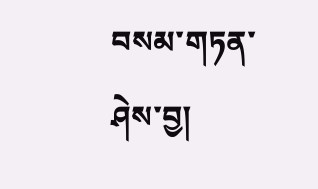བསམ་གཏན་ཤེས་བྱ།